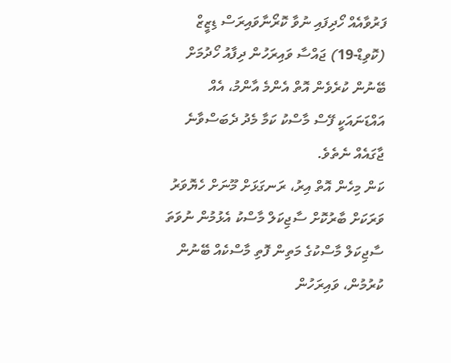ފަރުވާއެއް ހޯދިފައި ނުވާ ކޮރޯނާވައިރަސް ޑިޒީޒް (ކޮވިޑް-19) ޖައްސާ ވައިރަހުން ދިފާއު ހޯދުމަށް ބޭނުން ކުރެވެން އޮތް އެންމެ އާންމު، އެއް އައްޑަނައަކީ ފޭސް މާސްކު ކަމާ މެދު ދެބަސްވާނެ ޖާގައެއް ނެތެވެ.
ކަން މިހެން އޮތް އިރު، ރަނގަޅަށް މޫނަށް ހެޔޮވަރު ވަރަކަށް ބާރުކޮށް ސާޖިކަލް މާސްކު އެޅުމުން ނުވަތަ ސާޖިކަލް މާސްކުގެ މަތިން ފޮތި މާސްކެއް ބޭނުން ކުރުމުން، ވައިރަހުން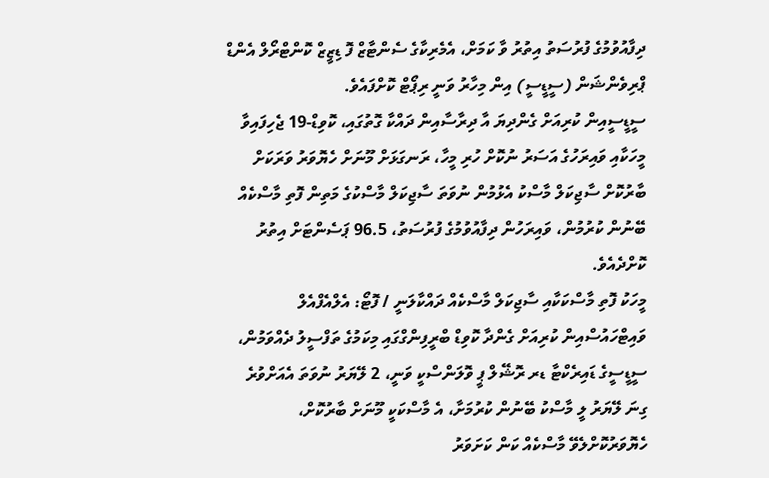ދިފާއުވުމުގެ ފުރުސަތު އިތުރު ވާ ކަމަށް، އެމެރިކާގެ ސެންޓާޒް ފޮ ޑިޒީޒް ކޮންޓްރޯލް އެންޑް ޕްރިވެންޝަން (ސީޑީސީ) އިން މިހާރު ވަނީ ރިޕޯޓް ކޮށްފައެވެ.
ސީޑީސީއިން ކުރިއަށް ގެންދިޔަ އާ ދިރާސާއިން ދައްކާ ގޮތުގައި، ކޮވިޑް-19 ޖެހިފައިވާ މީހަކާއި ވައިރަހުގެ އަސަރު ނުކޮށް ހުރި މީހާ، ރަނގަޅަށް މޫނަށް ހެޔޮވަރު ވަރަކަށް ބާރުކޮށް ސާޖިކަލް މާސްކު އެޅުމުން ނުވަތަ ސާޖިކަލް މާސްކުގެ މަތިން ފޮތި މާސްކެއް ބޭނުން ކުރުމުން، ވައިރަހުން ދިފާއުވުމުގެ ފުރުސަތު، 96.5 ޕަސެންޓަށް އިތުރު ކޮށްދެއެވެ.
މީހަކު ފޮތި މާސްކަކާއި ސާޖިކަލް މާސްކެއް ދައްކާލަނީ / ފޮޓޯ: އެލްއެފްއެލް
ވައިޓްހައުސްއިން ކުރިއަށް ގެންދާ ކޮވިޑް ބްރީފިންގްގައި މިކަމުގެ ތަފްސީލު ދެއްވަމުން، ސީޑީސީގެ ޑައިރެކްޓާ ޑރ ރޮޝޭލް ޕީ ވޮލަންސްކީ ވަނީ، 2 ލޭޔަރު ނުވަތަ އެއަށްވުރެ ގިނަ ލޭޔަރު ލީ މާސްކު ބޭނުން ކުރުމަށާ، އެ މާސްކަކީ މޫނަށް ބާރުކޮށް، ހެޔޮވަރުކޮށްލެވޭ މާސްކެއް ކަން ކަށަވަރު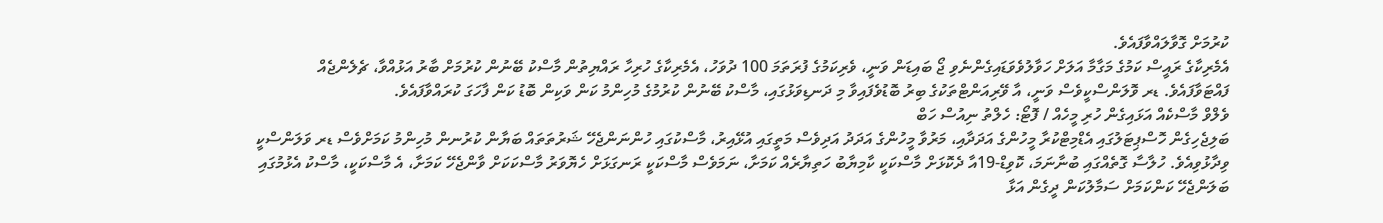ކުރުމަށް ގޮވާލައްވާފައެވެ.
އެމެރިކާގެ ރައީސް ކަމުގެ މަގާމާ އަލަށް ހަވާލުވެވަޑައިގެންނެވި ޖޯ ބައިޑަން ވަނީ، ވެރިކަމުގެ ފުރަތަމަ 100 ދުވަހު، އެމެރިކާގެ ހުރިހާ ރައްޔިތުން މާސްކު ބޭނުން ކުރުމަށް ބާރު އަޅުއްވާ، ޗެލެންޖެއް ފައްޓަވާފައެވެ. ޑރ ވޮލަންސްކީވެސް ވަނީ، އާ ވޭރިއަންޓްތަކުގެ ބިރު ބޮޑުވެފައިވާ މި ދަނޑިވަޅުގައި، މާސްކު ބޭނުން ކުރުމުގެ މުހިންމު ކަން ވަކިން ބޮޑު ކަން ފާހަގަ ކުރައްވާފައެވެ.
ވެލްވް މާސްކެއް އަޅައިގެން ހުރި މީހެއް / ފޮޓޯ: ހެލްތު ނިއުސް ހަބް
ބަލިޖެހިގެން ހޮސްޕިޓަލުގައި އެޑްމިޓްކުރާ މީހުންގެ އަދަދާއި، މަރުވާ މީހުންގެ އަދަދު އަދިވެސް މަތީގައި އުޅޭއިރު، މާސްކުގައި ހުންނަންޖެހޭ ޝަރުތަތައް ބަޔާން ކުރުނން މުހިންމު ކަމަށްވެސް ޑރ ވަލަންސްކީ ވިދާޅުވިއެވެ. ހުލާސާ ގޮތެއްގައި ބުނާނަމަ، ކޮވިޑް-19އާ ދެކޮޅަށް މާސްކަކީ ކާމިޔާބު ހަތިޔާރެއް ކަމަށާ، ނަމަވެސް މާސްކަކީ ރަނގަޅަށް ހެޔޮވަރު މާސްކަކަށް ވާންޖެހޭ ކަމަށާ، އެ މާސްކަކީ، މާސްކު އެޅުމުގައި ބަލަންޖެހޭ ކަންކަމަށް ސަމާލުކަން ދީގެން އަޅާ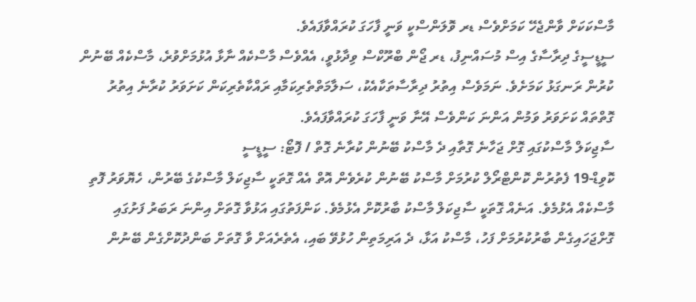މާސްކަކަށް ވާންޖެހޭ ކަމަށްވެސް ޑރ ވޮލަންސްކީ ވަނީ ފާހަގަ ކުރައްވާފައެވެ.
ސީޑީސީގެ ދިރާސާގެ އިސް މުސައްނިފު، ޑރ ޖޯން ބްރޫކްސް ވިދާޅުވީ، އެއްވެސް މާސްކެއް ނާޅާ އުޅުމަށްވުރެ، މާސްކެއް ބޭނުން ކުރުން ރަނގަޅު ކަމަށެވެ. ނަމަވެސް އިތުރު ދިރާސާތަކާއެކު، ސަލާމަތްތެރިކަމާއި ރައްކާތެރިކަން ކަށަވަރު ކުރާނެ އިތުރު ގޮތްތައް ކަށަވަރު ވަމުން އަންނަ ކަންވެސް އޭނާ ވަނީ ފާހަގަ ކުރައްވާފައެވެ.
ސާޖިކަލް މާސްކުގައި ގޮށް ޖަހާނެ ގޮތާއި ދެ މާސްކު ބޭނުން ކުރާނެ ގޮތް / ފޮޓޯ: ސީޑީސީ
ކޮވިޑް-19 ފެތުރުން ކޮންޓްރޯލް ކުރުމަށް މާސްކު ބޭނުން ކުރެވެން އޮތް އެއް ގޮތަކީ ސާޖިކަލް މާސްކުގެ ބޭރުން، ހެޔޮވަރު ފޮތި މާސްކެއް އެޅުމެވެ. އަނެއް ގޮތަކީ ސާޖިކަލް މާސްކު ބާރުކޮށް އެޅުމެވެ. ކަންފަތުގައި އަޅުވާ ގޮތަށް އިންނަ ރަބަރު ފަށުގައި ގޮށްޖަހައިގެން ބާރުކުރުމަށް ފަހު، މާސްކު އަޅާ، ދެ އަރިމަތިން ހުޅުވޭ ބައި، އެތެރެއަށް ވާ ގޮތަށް ބަންދުކޮށްގެން ބޭނުން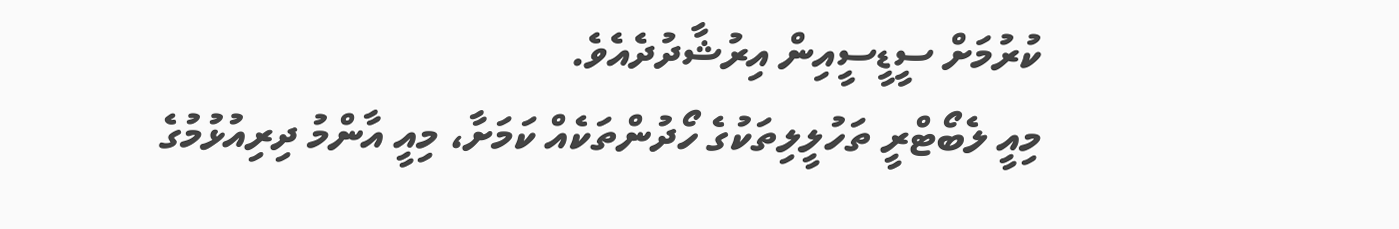ކުރުމަށް ސީޑީސީއިން އިރުޝާދުދެއެވެ.
މިއީ ލެބޯޓްރީ ތަހުލީލިތަކުގެ ހޯދުންތަކެއް ކަމަށާ، މިއީ އާންމު ދިރިއުޅުމުގެ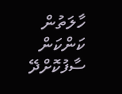ހާލަތުން ކަންކަން ސާފުކޮށްދޭ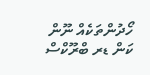ހޯދުންތަކެއް ނޫން ކަން ޑރ ބްރޫކްސް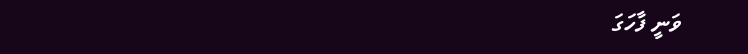ވަނީ ފާހަގަ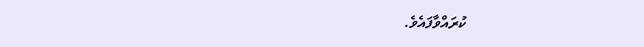ކުރައްވާފައެވެ.